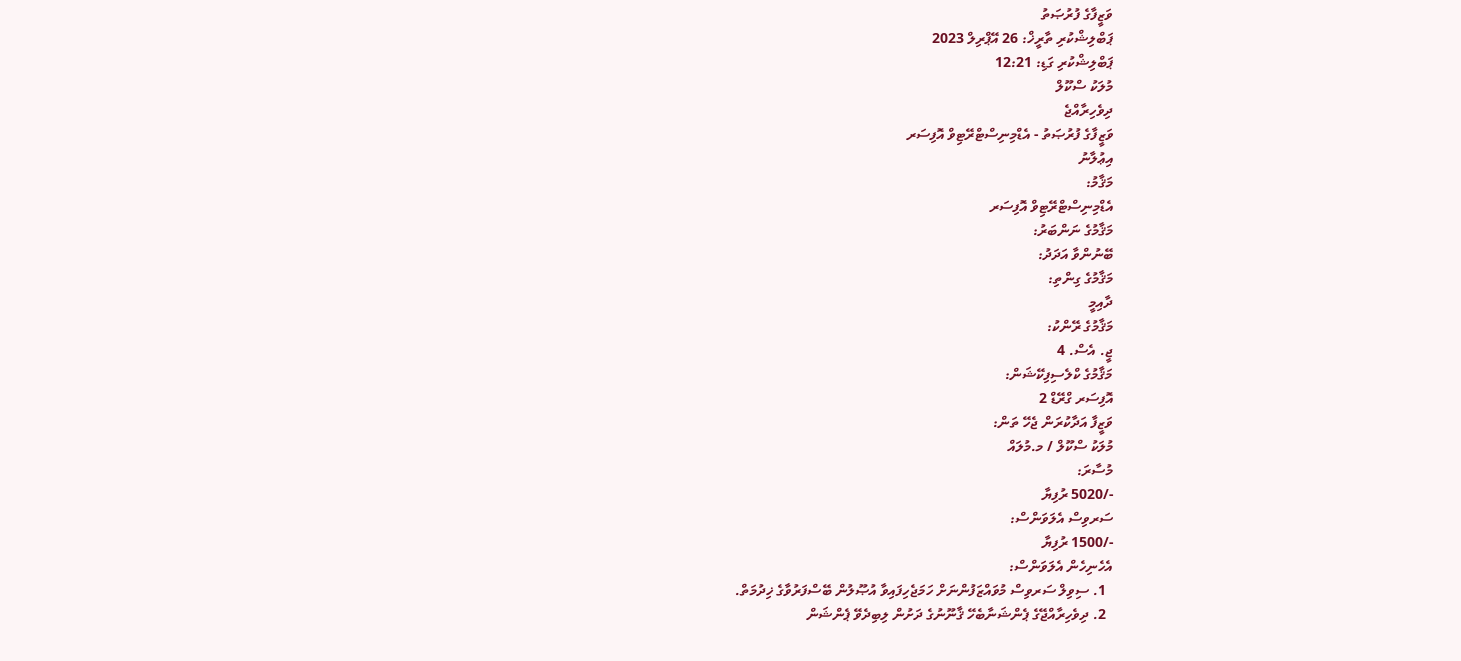ވަޒީފާގެ ފުރުޞަތު
ޕަބްލިޝްކުރި ތާރީޚް: 26 އޭޕްރިލް 2023
ޕަބްލިޝްކުރި ގަޑި: 12:21
މުލަކު ސްކޫލް
ދިވެހިރާއްޖެ
ވަޒީފާގެ ފުރުޞަތު - އެޑްމިނިސްޓްރޭޓިވް އޮފިސަރ
އިޢުލާނު
މަޤާމު:
އެޑްމިނިސްޓްރޭޓިވް އޮފިސަރ
މަޤާމުގެ ނަންބަރު:
ބޭނުންވާ އަދަދު:
މަޤާމުގެ ގިންތި:
ދާއިމީ
މަޤާމުގެ ރޭންކު:
ޖީ. އެސް. 4
މަޤާމުގެ ކްލެސިފިކޭޝަން:
އޮފިސަރ ގްރޭޑް 2
ވަޒީފާ އަދާކުރަން ޖެހޭ ތަން:
މުލަކު ސްކޫލް / މ.މުލައް
މުސާރަ:
-/5020 ރުފިޔާ
ސަރވިސް އެލަވަންސް:
-/1500 ރުފިޔާ
އެހެނިހެން އެލަވަންސް:
  1. ސިވިލް ސަރވިސް މުވައްޒަފުންނަށް ހަމަޖެހިފައިވާ އުޞޫލުން ބޭސްފަރުވާގެ ޚިދުމަތް.
  2. ދިވެހިރާއްޖޭގެ ޕެންޝަނާބެހޭ ޤާނޫނުގެ ދަށުން ލިބިދެވޭ ޕެންޝަން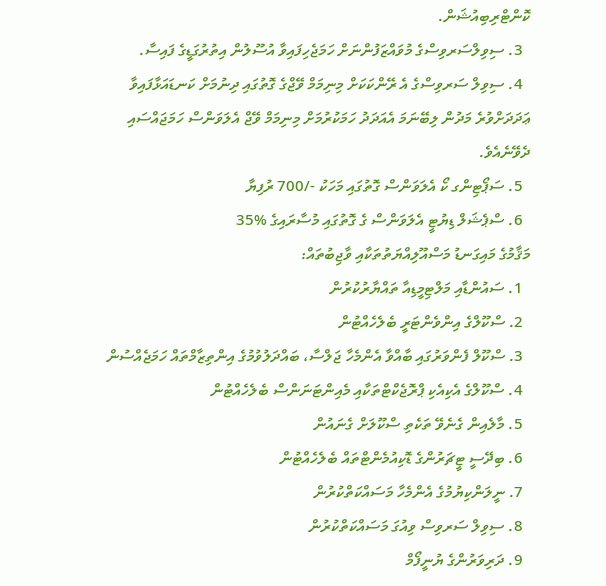ކޮންޓްރިބިއުޝަން.
  3. ސިވިލްސަރވިސްގެ މުވައްޒަފުންނަށް ހަމަޖެހިފައިވާ އުސޫލުން އިތުރުގަޑީގެ ފައިސާ.
  4. ސިވިލް ސަރވިސްގެ އެ ރޭންކަކަށް މިނިމަމް ވޭޖްގެ ގޮތުގައި ދިނުމަށް ކަނޑައަޅާފައިވާ ޢަދަދަށްވުރެ މަދުން ލިބޭނަމަ އެއަދަދު ހަމަކުރުމަށް މިނިމަމް ވޭޖް އެލަވަންސް ހަމަޖައްސައި ދެވޭނެއެވެ.
  5. ސަޕޯޓިންގ ކޯ އެލަވަންސް ގޮތުގައި މަހަކު -/700 ރުފިޔާ
  6. ސްޕެޝަލް ޑިޔުޓީ އެލަވަންސް ގެ ގޮތުގައި މުސާރައިގެ %35
މަޤާމުގެ މައިގަނޑު މަސްއޫލިއްޔަތުތަކާއި ވާޖިބުތައް:
  1. ސައުންޑާއި މަލްޓިމީޑިއާ ތައްޔާރުކުރުން
  2. ސްކޫލްގެ އިންވެންޓަރީ ބެލެހެއްޓުން
  3. ސްކޫލް ފެންވަރުގައި ބާއްވާ އެންމެހާ ޖަލްސާ، ބައްދަލުވުމުގެ އިންތިޒާމްތައް ހަމަޖެއްސުން
  4. ސްކޫލްގެ އެކިއެކި ޕްރޮޖެކްޓްތަކާއި މެއިންޓަނަންސް ބެލެހެއްޓުން
  5. މާލެއިން ގެނެވޭ ތަކެތި ސްކޫލަށް ގެނައުން
  6. ބިދޭސީ ޓީޗަރުންގެ ޑޮކިއުމެންޓްތައް ބެލެހެއްޓުން
  7. ނީލަންކިޔުމުގެ އެންމެހާ މަސައްކަތްކުރުން
  8. ސިވިލް ސަރވިސް ވިއުގަ މަސައްކަތްކުރުން
  9. ދަރިވަރުންގެ ޔުނީފޯމް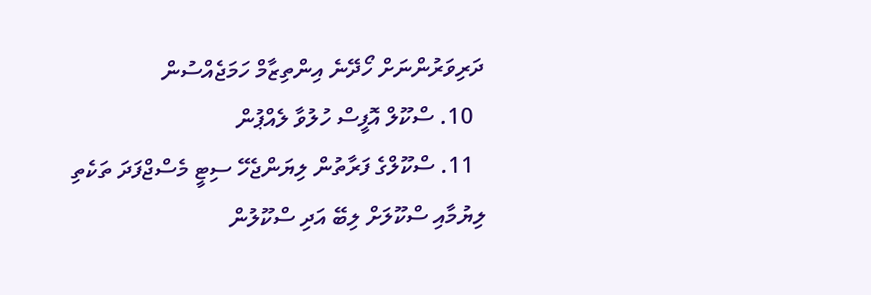ދަރިވަރުންނަށް ހޯދޭނެ އިންތިޒާމް ހަމަޖެއްސުން
  10. ސްކޫލް އޮފީސް ހުލުވާ ލެއްޕުން
  11. ސްކޫލްގެ ފަރާތުން ލިޔަންޖެހޭ ސިޓީ މެސްޖްފަދަ ތަކެތި ލިޔުމާއި ސްކޫލަށް ލިބޭ އަދި ސްކޫލުން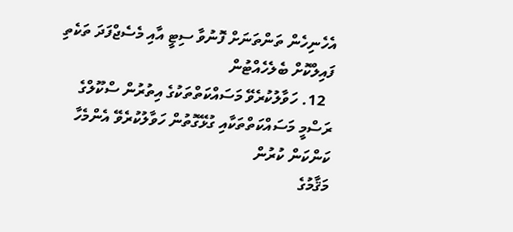އެހެނިހެން ތަންތަނަށް ފޮނުވާ ސިޓީ އާއި މެސެޖްފަދަ ތަކެތި ފައިލްކޮށް ބެލެހެއްޓުން
  12. ހަވާލުކުރެވޭ މަސައްކަތްތަކުގެ އިތުރުން ސްކޫލްގެ ރަސްމީ މަސައްކަތްތަކާއި ގުޅޭގޮތުން ހަވާލުކުރެވޭ އެންމެހާ ކަންކަން ކުރުން
މަޤާމުގެ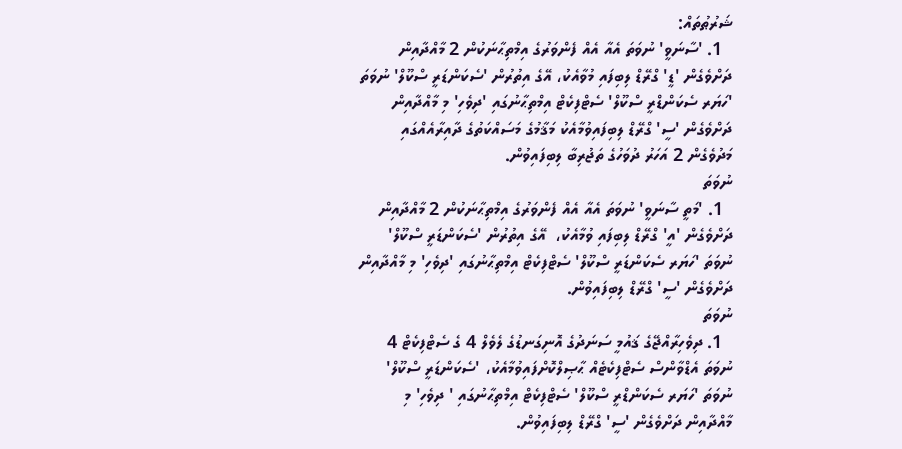ޝަރުޠުތައް:
  1. 'ސާނަވީ' ނުވަތަ އެއާ އެއް ފެންވަރުގެ އިމްތިޙާނަކުން 2 މާއްދާއިން ދަށްވެގެން 'ޑީ' ގްރޭޑް ލިބިފައި މުވާއެކު، އޭގެ އިތުރުން 'ސެކަންޑަރީ ސްކޫލް' ނުވަތަ 'ހަޔަރ ސެކަންޑްރީ ސްކޫލް' ސެޓްފިކެޓް އިމްތިޙާނުގައި 'ދިވެހި' މި މާއްދާއިން ދަށްވެގެން 'ސީ' ގްރޭޑް ލިބިފައިވުމާއެކު މަޤާމުގެ މަސައްކަތުގެ ދާއިރާއެއްގައި މަދުވެގެން 2 އަހަރު ދުވަހުގެ ތަޖުރިބާ ލިބިފައިވުން.
ނުވަތަ
  1. 'މަތީ ސާނަވީ' ނުވަތަ އެއާ އެއް ފެންވަރުގެ އިމްތިޙާނަކުން 2 މާއްދާއިން ދަށްވެގެން 'އީ' ގްރޭޑް ލިބިފައި ވުމާއެކު،  އޭގެ އިތުރުން 'ސެކަންޑަރީ ސްކޫލް' ނުވަތަ 'ހަޔަރ ސެކަންޑަރީ ސްކޫލް' ސެޓްފިކެޓް އިމްތިޙާނުގައި 'ދިވެހި' މި މާއްދާއިން ދަށްވެގެން 'ސީ' ގްރޭޑް ލިބިފައިވުން.
ނުވަތަ
  1. ދިވެހިރާއްޖޭގެ ޤައުމީ ސަނަދުގެ އޮނިގަނޑުގެ ލެވެލް 4 ގެ ސެޓްފިކެޓް 4 ނުވަތަ އެޑްވާންސް ސެޓްފިކެޓެއް ޙާޞިލްކޮށްފައިވުމާއެކު، 'ސެކަންޑަރީ ސްކޫލް' ނުވަތަ 'ހަޔަރ ސެކަންޑްރީ ސްކޫލް' ސެޓްފިކެޓް އިމްތިޙާނުގައި ' ދިވެހި' މި މާއްދާއިން ދަށްވެގެން 'ސީ' ގްރޭޑް ލިބިފައިވުން.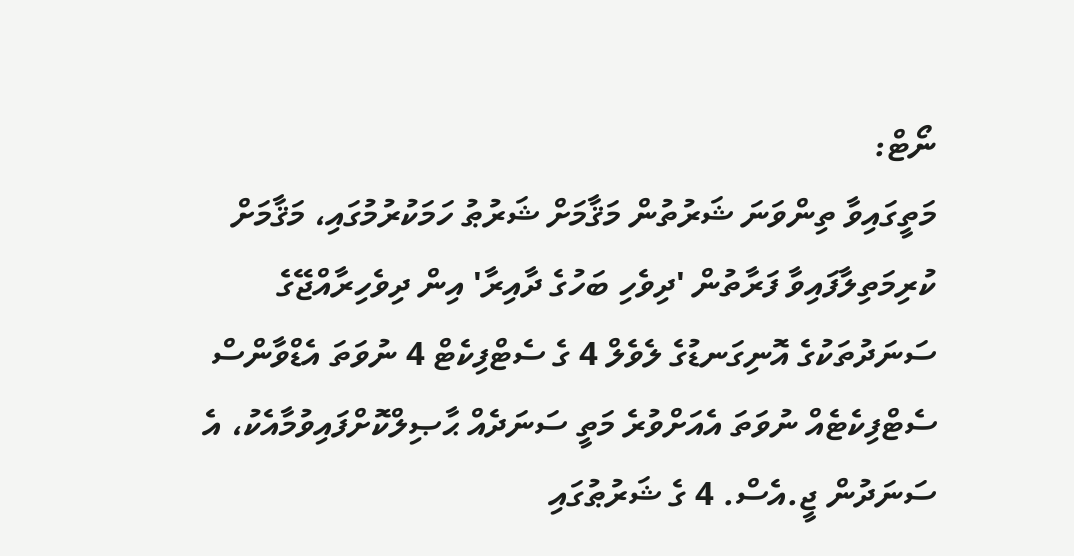ނޯޓް:
މަތީގައިވާ ތިންވަނަ ޝަރުތުން މަޤާމަށް ޝަރުޠު ހަމަކުރުމުގައި، މަޤާމަށް ކުރިމަތިލާފައިވާ ފަރާތުން 'ދިވެހި ބަހުގެ ދާއިރާ' އިން ދިވެހިރާއްޖޭގެ ސަނަދުތަކުގެ އޮނިގަނޑުގެ ލެވެލް 4 ގެ ސެޓްފިކެޓް 4 ނުވަތަ އެޑްވާންސް ސެޓްފިކެޓެއް ނުވަތަ އެއަށްވުރެ މަތީ ސަނަދެއް ޙާޞިލްކޮށްފައިވުމާއެކު، އެ ސަނަދުން ޖީ.އެސް. 4 ގެ ޝަރުޠުގައި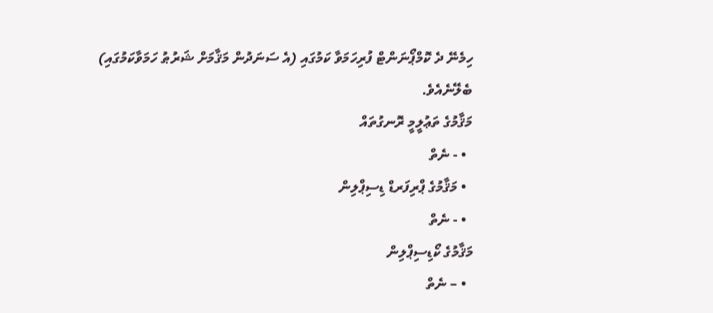ހިމެނޭ ދެ ކޮމްޕޯނަންޓް ފުރިހަމަވާ ކަމުގައި (އެ ސަނަދުން މަޤާމަށް ޝަރުޠު ހަމަވާކަމުގައި) ބެލޭނެއެވެ.
މަޤާމުގެ ތަޢުލީމީ ރޮނގުތައް
  • - ނެތް
  • މަޤާމުގެ ޕްރިފަރޑް ޑިސިޕްލިން
  • - ނެތް
މަޤާމުގެ ކޯޑިސިޕްލިން
  • – ނެތް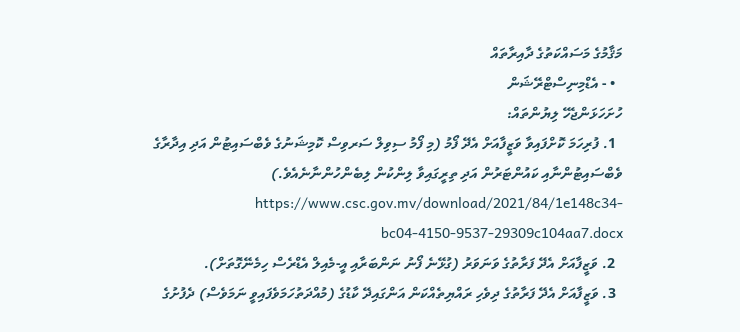މަޤާމުގެ މަސައްކަތުގެ ދާއިރާތައް
  • - އެޑްމިނިސްޓްރޭޝަން
ހުށަހަޅަންޖެހޭ ލިޔުންތައް:
  1. ފުރިހަމަ ކޮށްފައިވާ ވަޒީފާއަށް އެދޭ ފޯމު (މި ފޯމު ސިވިލް ސަރވިސް ކޮމިޝަނުގެ ވެބްސައިޓުން އަދި އިދާރާގެ ވެބްސައިޓުންނާއި ކައުންޓަރުން އަދި ތިރީގައިވާ ލިންކުން ލިބެންހުންނާނެއެވެ.)  https://www.csc.gov.mv/download/2021/84/1e148c34-bc04-4150-9537-29309c104aa7.docx
  2. ވަޒީފާއަށް އެދޭ ފަރާތުގެ ވަނަވަރު (ގުޅޭނެ ފޯނު ނަންބަރާއި އީ-މެއިލް އެޑްރެސް ހިމެނޭގޮތަށް).
  3. ވަޒީފާއަށް އެދޭ ފަރާތުގެ ދިވެހި ރައްޔިތެއްކަން އަންގައިދޭ ކާޑުގެ (މުއްދަތުހަމަވެފައިވީ ނަމަވެސް) ދެފުށުގެ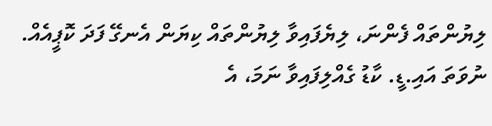ލިޔުންތައް ފެންނަ، ލިޔެފައިވާ ލިޔުންތައް ކިޔަން އެނގޭ ފަދަ ކޮޕީއެއް. ނުވަތަ އައި.ޑީ. ކާޑު ގެއްލިފައިވާ ނަމަ، އެ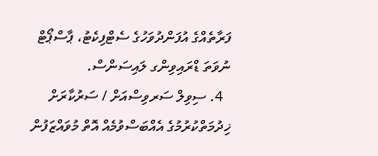ފަރާތެއްގެ އުފަންދުވަހުގެ ސެޓްފިކެޓު، ޕާސްޕޯޓް ނުވަތަ ޑްރައިވިންގ ލައިސަންސް.
  4. ސިވިލް ސަރވިސްއަށް / ސަރުކާރަށް ޚިދުމަތްކުރުމުގެ އެއްބަސްވުމެއް އޮތް މުވައްޒަފުން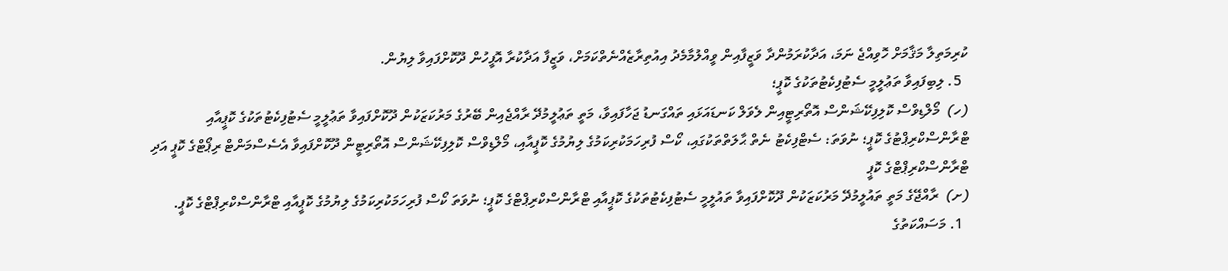ކުރިމަތިލާ މަޤާމަށް ހޮވިއްޖެ ނަމަ، އަދާކުރަމުންދާ ވަޒީފާއިން ވީއްލުމާމެދު އިއުތިރާޒެއްނެތްކަމަށް، ވަޒީފާ އަދާކުރާ އޮފީހުން ދޫކޮށްފައިވާ ލިޔުން.
  5. ލިބިފައިވާ ތަޢުލީމީ ސެޓުފިކެޓުތަކުގެ ކޮޕީ؛
(ހ)  މޯލްޑިވްސް ކޮލިފިކޭޝަންސް އޮތޯރިޓީއިން ލެވަލް ކަނޑައަޅައި ތައްގަނޑު ޖަހާފައިވާ، މަތީ ތަޢުލީމުދޭ ރާއްޖެއިން ބޭރުގެ މަރުކަޒަކުން ދޫކޮށްފައިވާ ތަޢުލީމީ ސެޓުފިކެޓުތަކުގެ ކޮޕީއާއި ޓްރާންސްކްރިޕްޓުގެ ކޮޕީ؛ ނުވަތަ: ސެޓްފިކެޓު ނެތް ޙާލަތްތަކުގައި، ކޯސް ފުރިހަމަކުރިކަމުގެ ލިޔުމުގެ ކޮޕީއާއި، މޯލްޑިވްސް ކޮލިފިކޭޝަންސް އޮތޯރިޓީން ދޫކޮށްފައިވާ އެސެސްމަންޓް ރިޕޯޓްގެ ކޮޕީ އަދި ޓްރާންސްކްރިޕްޓްގެ ކޮޕީ
(ށ)  ރާއްޖޭގެ މަތީ ތައުލީމުދޭ މަރުކަޒަކުން ދޫކޮށްފައިވާ ތައުލީމީ ސެޓުފިކެޓުތަކުގެ ކޮޕީއާއި ޓްރާންސްކްރިޕްޓްގެ ކޮޕީ؛ ނުވަތަ ކޯސް ފުރިހަމަކުރިކަމުގެ ލިޔުމުގެ ކޮޕީއާއި ޓްރާންސްކްރިޕްޓްގެ ކޮޕީ.
  1. މަސައްކަތުގެ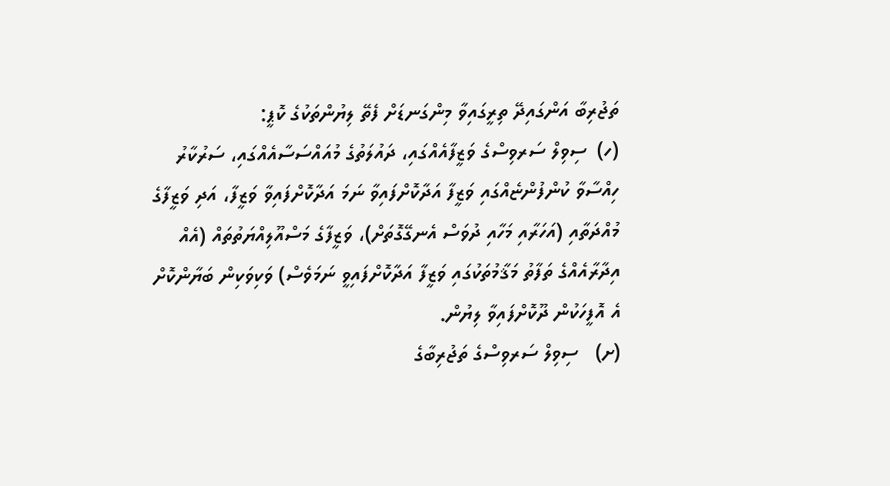ތަޖުރިބާ އަންގައިދޭ ތިރީގައިވާ މިންގަނޑަށް ފެތޭ ލިޔުންތަކުގެ ކޮޕީ:
(ހ)  ސިވިލް ސަރވިސްގެ ވަޒީފާއެއްގައި، ދައުލަތުގެ މުއައްސަސާއެއްގައި، ސަރުކާރު ހިއްސާވާ ކުންފުންޏެއްގައި ވަޒީފާ އަދާކޮށްފައިވާ ނަމަ އަދާކޮށްފައިވާ ވަޒީފާ، އަދި ވަޒީފާގެ މުއްދަތާއި (އަހަރާއި މަހާއި ދުވަސް އެނގޭގޮތަށް)، ވަޒީފާގެ މަސްއޫލިއްޔަތުތައް (އެއް އިދާރާއެއްގެ ތަފާތު މަޤާމުތަކުގައި ވަޒީފާ އަދާކޮށްފައިވީ ނަމަވެސް) ވަކިވަކިން ބަޔާންކޮށް އެ އޮފީހަކުން ދޫކޮށްފައިވާ ލިޔުން.
(ށ)   ސިވިލް ސަރވިސްގެ ތަޖުރިބާގެ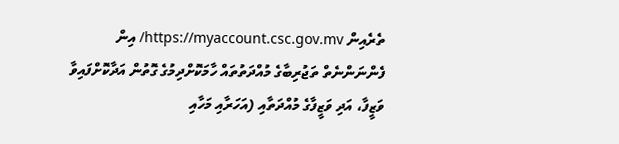ތެރެއިން https://myaccount.csc.gov.mv/ އިން ފެންނަންނެތް ތަޖުރިބާގެ މުއްދަތުތައް ހާމަކޮށްދިމުގެ ގޮތުން އަދާކޮށްފައިވާ ވަޒީފާ، އަދި ވަޒީފާގެ މުއްދަތާއި (އަހަރާއި މަހާއި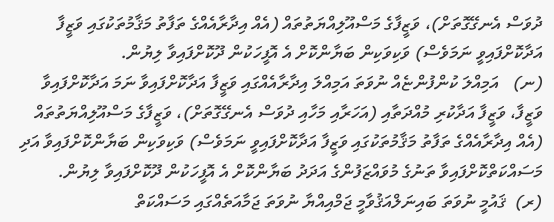ދުވަސް އެނގޭގޮތަށް)، ވަޒީފާގެ މަސްއޫލިއްޔަތުތައް (އެއް އިދާރާއެއްގެ ތަފާތު މަޤާމުތަކުގައި ވަޒީފާ އަދާކޮށްފައިވީ ނަމަވެސް) ވަކިވަކިން ބަޔާންކޮށް އެ އޮފީހަކުން ދޫކޮށްފައިވާ ލިޔުން.
(ނ)   އަމިއްލަ ކުންފުންޏެއް ނުވަތަ އަމިއްލަ އިދާރާއެއްގައި ވަޒީފާ އަދާކޮށްފައިވާ ނަމަ އަދާކޮށްފައިވާ ވަޒީފާ، ވަޒީފާ އަދާކުރި މުއްދަތާއި (އަހަރާއި މަހާއި ދުވަސް އެނގޭގޮތަށް)، ވަޒީފާގެ މަސްއޫލިއްޔަތުތައް (އެއް އިދާރާއެއްގެ ތަފާތު މަޤާމުތަކުގައި ވަޒީފާ އަދާކޮށްފައިވީ ނަމަވެސް) ވަކިވަކިން ބަޔާންކޮށްފައިވާ އަދި މަސައްކަތްކޮށްފައިވާ ތަނުގެ މުވައްޒަފުންގެ އަދަދު ބަޔާންކޮށް އެ އޮފީހަކުން ދޫކޮށްފައިވާ ލިޔުން.
(ރ)  ޤައުމީ ނުވަތަ ބައިނަލްއަޤުވާމީ ޖަމްއިއްޔާ ނުވަތަ ޖަމާއަތެއްގައި މަސައްކަތް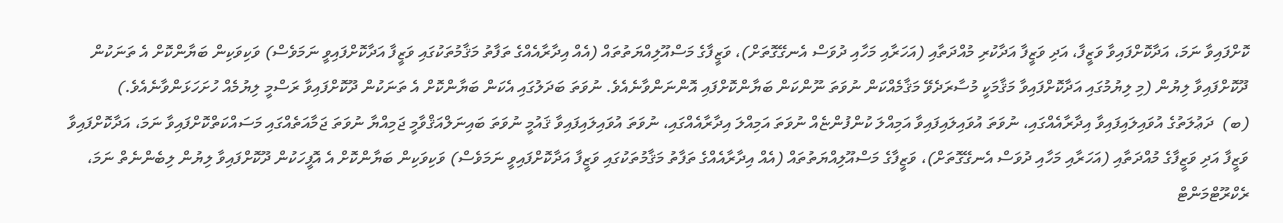ކޮށްފައިވާ ނަމަ، އަދާކޮށްފައިވާ ވަޒީފާ، އަދި ވަޒީފާ އަދާކުރި މުއްދަތާއި (އަހަރާއި މަހާއި ދުވަސް އެނގޭގޮތަށް)، ވަޒީފާގެ މަސްއޫލިއްޔަތުތައް (އެއް އިދާރާއެއްގެ ތަފާތު މަޤާމުތަކުގައި ވަޒީފާ އަދާކޮށްފައިވީ ނަމަވެސް) ވަކިވަކިން ބަޔާންކޮށް އެ ތަނަކުން ދޫކޮށްފައިވާ ލިޔުން (މި ލިޔުމުގައި އަދާކޮށްފައިވާ މަޤާމަކީ މުސާރަދެވޭ މަޤާމެއްކަން ނުވަތަ ނޫންކަން ބަޔާންކޮށްފައި އޮންނަންވާނެއެވެ. ނުވަތަ ބަދަލުގައި އެކަން ބަޔާންކޮށް އެ ތަނަކުން ދޫކޮށްފައިވާ ރަސްމީ ލިޔުމެއް ހުށަހަޅަންވާނެއެވެ.)
(ބ)  ދަޢުލަތުގެ އުވައިލައިފައިވާ އިދާރާއެއްގައި، ނުވަތަ އުވައިލައިފައިވާ އަމިއްލަ ކުންފުންޏެއް ނުވަތަ އަމިއްލަ އިދާރާއެއްގައި، ނުވަތަ އުވައިލައިފައިވާ ޤައުމީ ނުވަތަ ބައިނަލްއަޤްވާމީ ޖަމިއްޔާ ނުވަތަ ޖަމާއަތެއްގައި މަސައްކަތްކޮށްފައިވާ ނަމަ، އަދާކޮށްފައިވާ ވަޒީފާ އަދި ވަޒީފާގެ މުއްދަތާއި (އަހަރާއި މަހާއި ދުވަސް އެނގޭގޮތަށް)، ވަޒީފާގެ މަސްއޫލިއްޔަތުތައް (އެއް އިދާރާއެއްގެ ތަފާތު މަޤާމުތަކުގައި ވަޒީފާ އަދާކޮށްފައިވީ ނަމަވެސް) ވަކިވަކިން ބަޔާންކޮށް އެ އޮފީހަކުން ދޫކޮށްފައިވާ ލިޔުން ލިބެންނެތް ނަމަ، ރެކްރޫޓްމަންޓް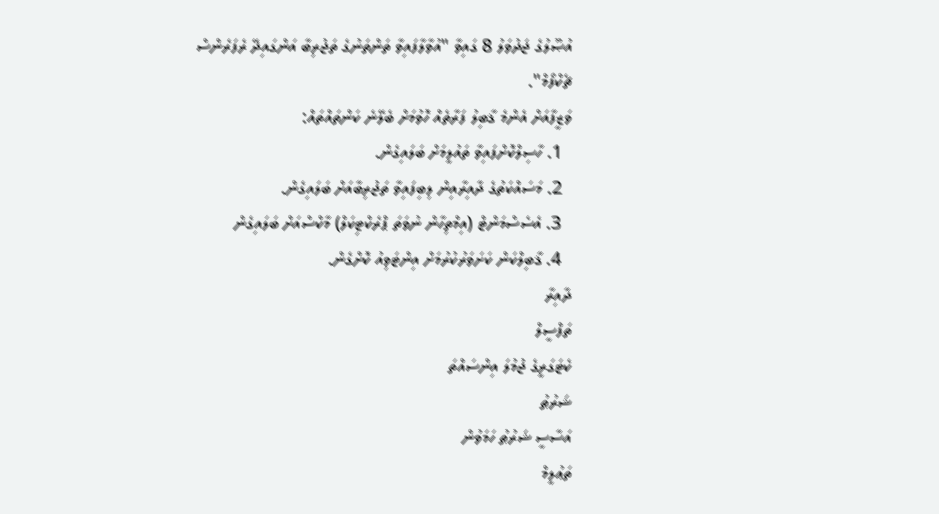އުޞޫލުގެ ޖަދުވަލު 8 ގައިވާ "އުވާލާފައިވާ ތަންތަނުގެ ތަޖުރިބާ އަންގައިދޭ ރެފަރެންސް ޗެކްފޯމް".
ވަޒީފާއަށް އެންމެ ޤާބިލު ފަރާތެއް ހޮވުމަށް ބެލޭނެ ކަންތައްތައް:
  1. ހާސިލްކޮށްފައިވާ ތައުލީމަށް ބަލައިގެން.
  2. މަސައްކަތުގެ ދާއިރާއިން ލިބިފައިވާ ތަޖުރިބާއަށް ބަލައިގެން.
  3. އެސެސްމަންޓް (އިމްތިހާން ނުވަތަ ޕްރެކްޓިކަލް) މާކްސްއަށް ބަލައިގެން
  4. ޤާބިލްކަން ކަށަވަރުކުރުމަށް އިންޓަވިއު ކޮށްގެން.
ދާއިރާ
ތަފްސީލް
ކެޓަގަރީގެ ޖުމުލަ އިންސައްތަ
ޝަރުޠު
އަސާސީ ޝަރުޠު ހަމަވުން
ތަޢުލީމް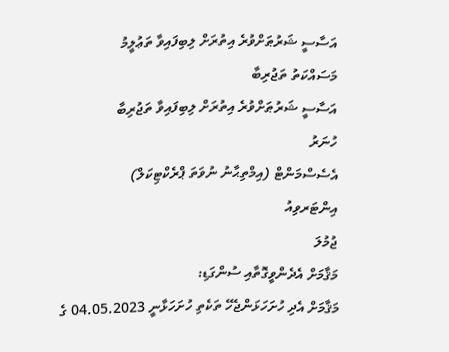އަސާސީ ޝަރުޠަށްވުރެ އިތުރަށް ލިބިފައިވާ ތަޢުލީމު
މަސައްކަތު ތަޖުރިބާ
އަސާސީ ޝަރުޠަށްވުރެ އިތުރަށް ލިބިފައިވާ ތަޖުރިބާ
ހުނަރު
އެސެސްމަންޓް (އިމްތިޙާނު ނުވަތަ ޕްރެކްޓިކަލް)
އިންޓަރވިއު
ޖުމުލަ
މަޤާމަށް އެދެންވީގޮތާއި ސުންގަޑި:
މަޤާމަށް އެދި ހުށަހަޅަންޖެހޭ ތަކެތި ހުށަހަޅާނީ 04.05.2023 ގެ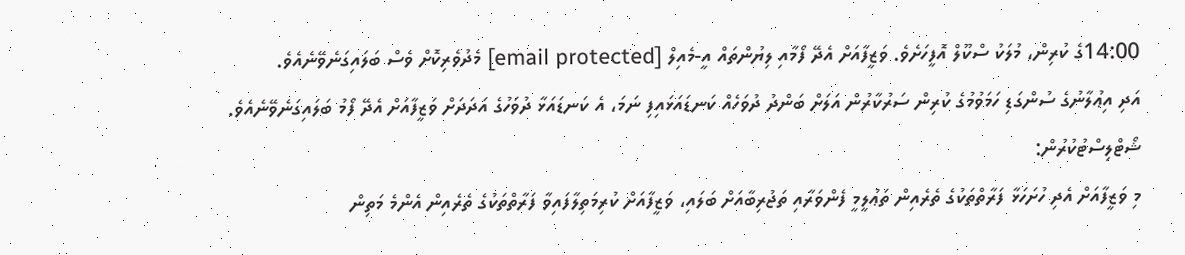14:00ގެ ކުރިން، މުލަކު ސްކޫލް އޮފީހަށެވެ. ވަޒީފާއަށް އެދޭ ފޯމާއި ލިޔުންތައް އީ-މެއިލް [email protected] މެދުވެރިކޮށް ވެސް ބަލައިގަނެވޭނެއެވެ.
އަދި އިޢުލާނުގެ ސުންގަޑި ހަމަވުމުގެ ކުރިން ސަރުކާރުން އަލަށް ބަންދު ދުވަހެއް ކަނޑައަޅައިފި ނަމަ، އެ ކަނޑައަޅާ ދުވަހުގެ އަދަދަށް ވަޒީފާއަށް އެދޭ ފޯމު ބަލައިގަނެވޭނެއެވެ.
ޝޯޓްލިސްޓުކުރުން:
މި ވަޒީފާއަށް އެދި ހުށަހަޅާ ފަރާތްތަކުގެ ތެރެއިން ތަޢުލީމީ ފެންވަރާއި ތަޖުރިބާއަށް ބަލައި، ވަޒީފާއަށް ކުރިމަތިލާފައިވާ ފަރާތްތަކުގެ ތެރެއިން އެންމެ މަތިން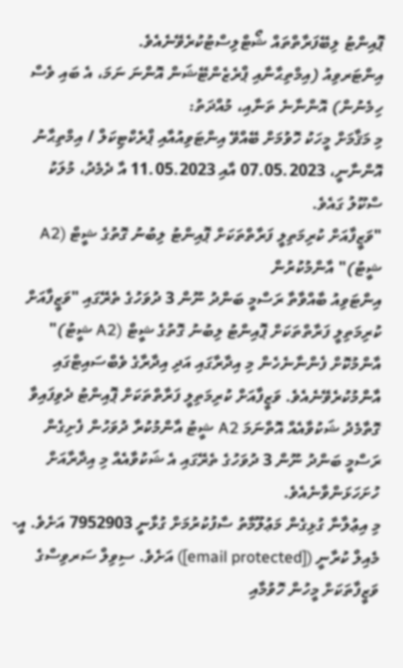ޕޮއިންޓު ލިބޭފަރާތްތައް ޝޯޓްލިސްޓުކުރެވޭނެއެވެ.
އިންޓަރވިއު (އިމްތިޙާނާއި ޕްރެޒެންޓޭޝަން އޮންނަ ނަމަ، އެ ބައި ވެސް ހިމެނުން) އޮންނާނެ ތަނާއި، މުއްދަތު:
މި މަޤާމަށް މީހަކު ހޮވުމަށް ބޭއްވޭ އިންޓަވިއުއާއި ޕްރެކްޓިކަލް / އިމްތިޙާނު އޮންނާނީ، 07.05.2023 އާއި 11.05.2023 އާ ދެމެދު، މުލަކު ސްކޫލު ގައެވެ.
"ވަޒީފާއަށް ކުރިމަތިލީ ފަރާތްތަކަށް ޕޮއިންޓު ލިބުނު ގޮތުގެ ޝީޓް (A2 ޝީޓު)" އާންމުކުރުން
އިންޓަވިއު ބާއްވާތާ ރަސްމީ ބަންދު ނޫން 3 ދުވަހުގެ ތެރޭގައި "ވަޒީފާއަށް ކުރިމަތިލީ ފަރާތްތަކަށް ޕޮއިންޓު ލިބުނު ގޮތުގެ ޝީޓް (A2 ޝީޓު)" އާންމުކޮށް ފެންނާނެހެން މި އިދާރާގައި އަދި އިދާރާގެ ވެބްސައިޓްގައި އާންމުކުރެވޭނެއެވެ. ވަޒީފާއަށް ކުރިމަތިލީ ފަރާތްތަކަށް ޕޮއިންޓު ދެވިފައިވާ ގޮތާމެދު ޝަކުވާއެއް އޮތްނަމަ A2 ޝީޓު އާންމުކުރާ ދުވަހުން ފެށިގެން ރަސްމީ ބަންދު ނޫން 3 ދުވަހުގެ ތެރޭގައި އެ ޝަކުވާއެއް މި އިދާރާއަށް ހުށަހަޅަންވާނެއެވެ.
މި އިޢުލާނާ ގުޅިގެން މަޢުލޫމާތު ސާފުކުރުމަށް ގުޅާނީ 7952903 އަށެވެ. އީ-މެއިލް ކުރާނީ ([email protected]) އަށެވެ. ސިވިލް ސަރވިސްގެ ވަޒީފާތަކަށް މީހުން ހޮވުމާއި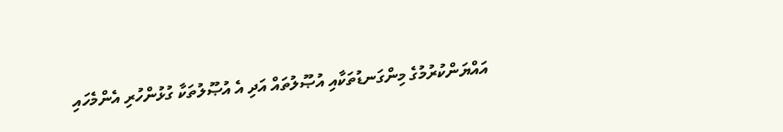އައްޔަންކުރުމުގެ މިންގަނޑުތަކާއި އުޞޫލުތައް އަދި އެ އުޞޫލުތަކާ ގުޅުންހުރި އެންމެހައި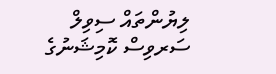ލިޔުންތައް ސިވިލް ސަރވިސް ކޮމިޝަނުގެ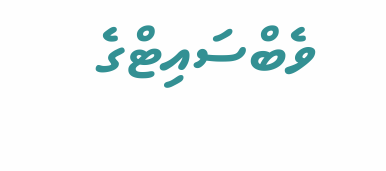ވެބްސައިޓްގެ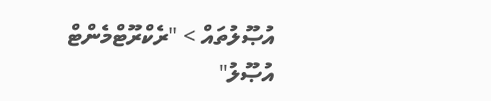އުޞޫލުތައް > "ރެކްރޫޓްމެންޓް އުޞޫލު"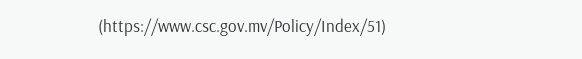(https://www.csc.gov.mv/Policy/Index/51)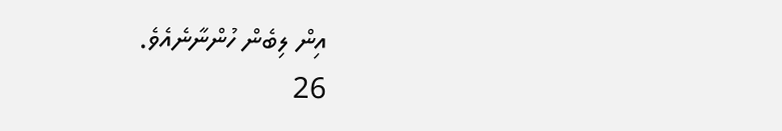އިން ލިބެން ހުންނާނެއެވެ.
26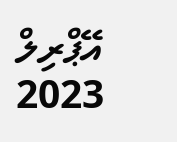އޭޕްރިލް 2023